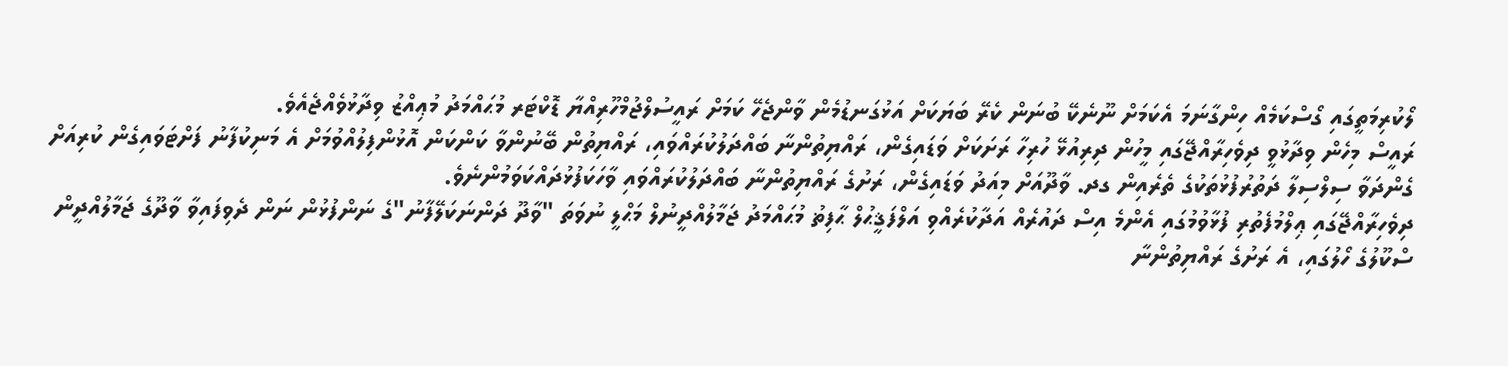ލޯކުރިމަތީގައި ގޯސްކަމެއް ހިންގާނަމަ އެކަމަށް ނޫނެކޭ ބުނަން ކެރޭ ބަޔަކަށް އަޅުގަނޑުމެން ވާންޖެހޭ ކަމަށް ރައީސުލްޖުމްހޫރިއްޔާ ޑޮކްޓަރ މުޙައްމަދު މުޢިއްޒު ވިދާޅުވެއްޖެއެވެ.
ރައީސް މިހެން ވިދާޅުވީ ދިވެހިރާއްޖޭގައި މީހުން ދިރިއުޅޭ ހުރިހާ ރަށަކަށް ވަޑައިގެން، ރައްޔިތުންނާ ބައްދަލުކުރައްވައި، ރައްޔިތުން ބޭނުންވާ ކަންކަން އޮޅުންފިލުއްވުމަށް އެ މަނިކުފާނު ފަށްޓަވައިގެން ކުރިއަށް ގެންދަވާ ސިލްސިލާ ދަތުރުފުޅުތަކުގެ ތެރެއިން ގދ. ވާދޫއަށް މިއަދު ވަޑައިގެން، ރަށުގެ ރައްޔިތުންނާ ބައްދަލުކުރައްވައި ވާހަކަފުޅުދައްކަވަމުންނެވެ.
ދިވެހިރާއްޖޭގައި ޢިލްމުފެތުރި ފުޅާވުމުގައި އެންމެ އިސް ދައުރެއް އަދާކުރެއްވި އަލްފަޤީޙުލް ޙާފިޡު މުޙައްމަދު ޖަމާލުއްދީނުލް މަޙްލީ ނުވަތަ "ވާދޫ ދަންނަކަލޭފާނު"ގެ ނަންފުޅުން ނަން ދެވިފައިވާ ވާދޫގެ ޖަމާލުއްދީން ސްކޫލުގެ ހޯލުގައި، އެ ރަށުގެ ރައްޔިތުންނާ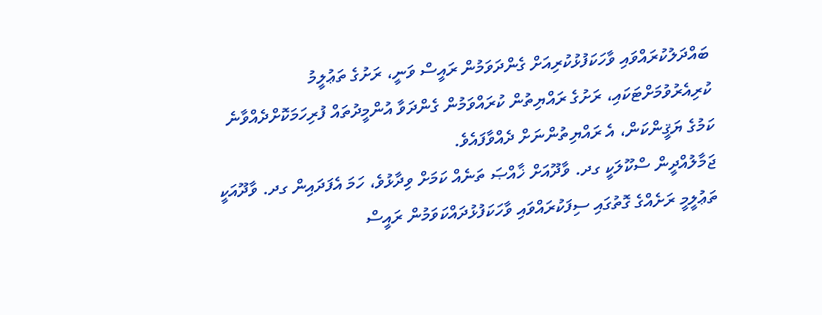ބައްދަލުކުރައްވައި ވާހަކަފުޅުކުރިއަށް ގެންދަވަމުން ރައީސް ވަނީ، ރަށުގެ ތަޢުލީމު ކުރިއެރުވުމަށްޓަކައި، ރަށުގެ ރައްޔިތުން ކުރައްވަމުން ގެންދަވާ އުންމީދުތައް ފުރިހަމަކޮށްދެއްވާނެ ކަމުގެ ޔަޤީންކަން، އެ ރައްޔިތުންނަށް ދެއްވާފައެވެ.
ޖަމާލުއްދީން ސްކޫލަކީ ގދ. ވާދޫއަށް ޚާއްޞަ ތަނެއް ކަމަށް ވިދާޅުވެ، ހަމަ އެފަދައިން ގދ. ވާދޫއަކީ ތަޢުލީމީ ރަށެއްގެ ގޮތުގައި ސިފަކުރައްވައި ވާހަކަފުޅުދައްކަވަމުން ރައީސް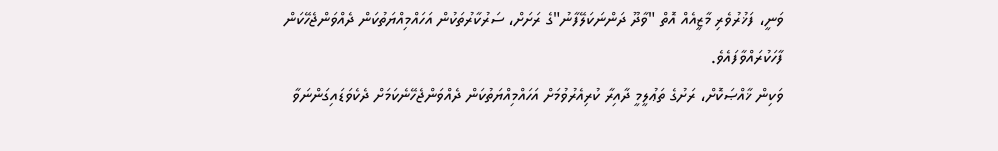ވަނީ، ފަޚުރުވެރި މާޒީއެއް އޮތް "ވާދޫ ދަންނަކަލޭފާނު"ގެ ރަށަށް، ސަރުކާރުތަކުން އަހައްމިއްޔަތުކަން ދެއްވަންޖެހޭކަން ފާހަކުރައްވާފައެވެ.
ވަކިން ޚާއްޞަކޮށް، ރަށުގެ ތަޢުލީމީ ދާއިރާ ކުރިއެރުވުމަށް އަހައްމިއްޔަތުކަން ދެއްވަންޖެހޭނެކަމަށް ދެކެވަޑައިގަންނަވާ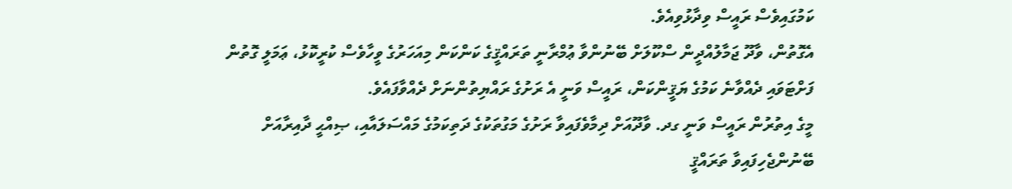ކަމުގައިވެސް ރައީސް ވިދާޅުވިއެވެ.
އެގޮތުން، ވާދޫ ޖަމާލުއްދީން ސްކޫލަށް ބޭނުންވާ ޢުމްރާނީ ތަރައްޤީގެ ކަންކަން މިއަހަރުގެ ވީހާވެސް ކުރީކޮޅު، ޢަމަލީ ގޮތުން ފަށްޓަވައި ދެއްވާނެ ކަމުގެ ޔަޤީންކަން، ރައީސް ވަނީ އެ ރަށުގެ ރައްޔިތުންނަށް ދެއްވާފައެވެ.
މީގެ އިތުރުން ރައީސް ވަނީ ގދ. ވާދޫއަށް ދިމާވެފައިވާ ރަށުގެ މަގުތަކުގެ ދަތިކަމުގެ މައްސަލައާއި، ޞިއްޙީ ދާއިރާއަށް ބޭނުންޖެހިފައިވާ ތަރައްޤީ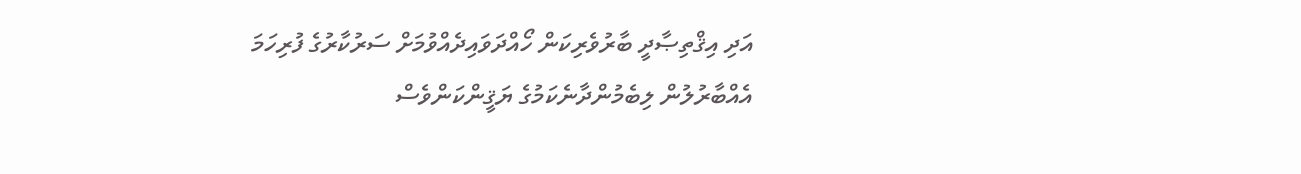އަދި އިޤްތިޞާދީ ބާރުވެރިކަން ހޯއްދަވައިދެއްވުމަށް ސަރުކާރުގެ ފުރިހަމަ އެއްބާރުލުން ލިބެމުންދާނެކަމުގެ ޔަޤީންކަންވެސް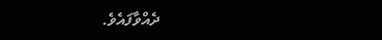ދެއްވާފައެވެ.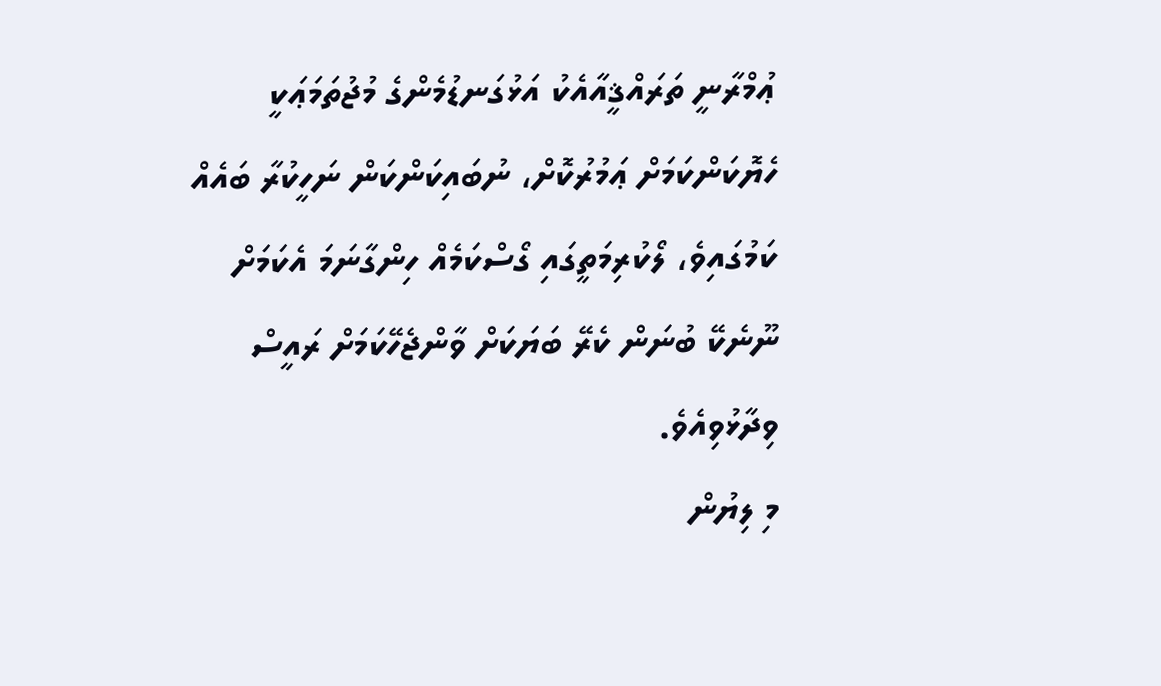ޢުމްރާނީ ތަރައްޤީއާއެކު އަޅުގަނޑުމެންގެ މުޖުތަމަޢަކީ ހެޔޮކަންކަމަށް ޢަމުރުކޮށް، ނުބައިކަންކަން ނަހީކުރާ ބައެއް ކަމުގައިވެ، ލޯކުރިމަތީގައި ގޯސްކަމެއް ހިންގާނަމަ އެކަމަށް ނޫނެކޭ ބުނަން ކެރޭ ބަޔަކަށް ވާންޖެހޭކަމަށް ރައީސް ވިދާޅުވިއެވެ.
މި ލިޔުން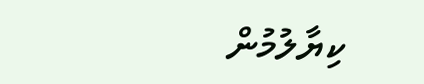ކިޔާލުމުން